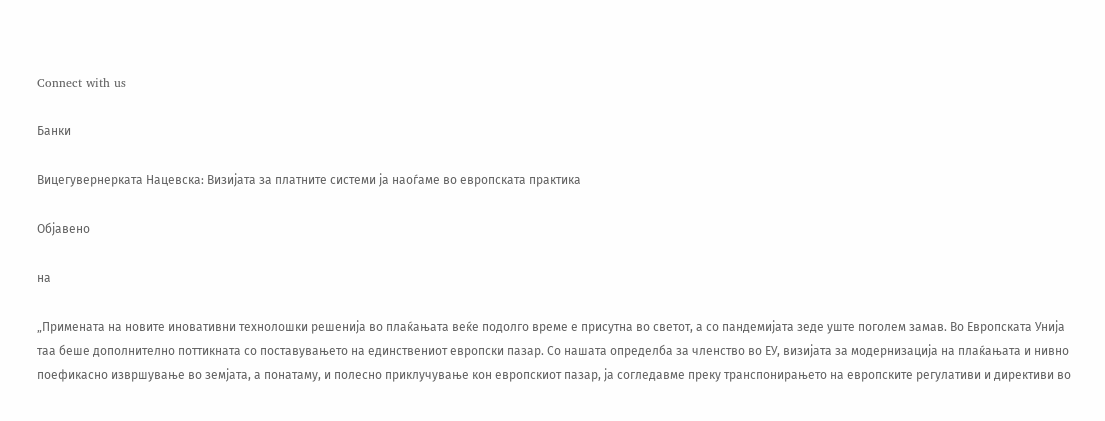Connect with us

Банки

Вицегувернерката Нацевска: Визијата за платните системи ја наоѓаме во европската практика

Објавено

на

„Примената на новите иновативни технолошки решенија во плаќањата веќе подолго време е присутна во светот, а со пандемијата зеде уште поголем замав. Во Европската Унија таа беше дополнително поттикната со поставувањето на единствениот европски пазар. Со нашата определба за членство во ЕУ, визијата за модернизација на плаќањата и нивно поефикасно извршување во земјата, а понатаму, и полесно приклучување кон европскиот пазар, ја согледавме преку транспонирањето на европските регулативи и директиви во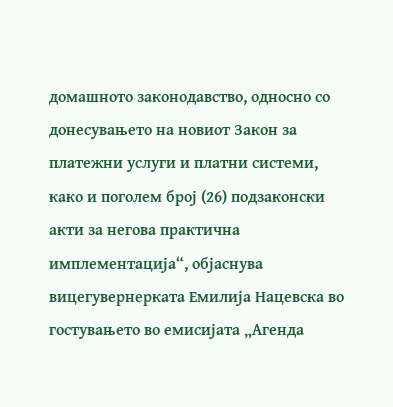домашното законодавство, односно со донесувањето на новиот Закон за платежни услуги и платни системи, како и поголем број (26) подзаконски акти за негова практична имплементација“, објаснува вицегувернерката Емилија Нацевска во гостувањето во емисијата „Агенда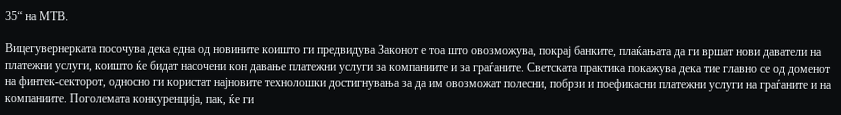35“ на МТВ.

Вицегувернерката посочува дека една од новините коишто ги предвидува Законот е тоа што овозможува, покрај банките, плаќањата да ги вршат нови даватели на платежни услуги, коишто ќе бидат насочени кон давање платежни услуги за компаниите и за граѓаните. Светската практика покажува дека тие главно се од доменот на финтек-секторот, односно ги користат најновите технолошки достигнувања за да им овозможат полесни, побрзи и поефикасни платежни услуги на граѓаните и на компаниите. Поголемата конкуренција, пак, ќе ги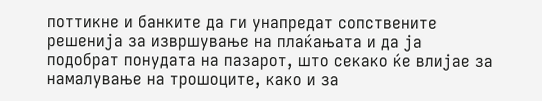поттикне и банките да ги унапредат сопствените решенија за извршување на плаќањата и да ја подобрат понудата на пазарот, што секако ќе влијае за намалување на трошоците, како и за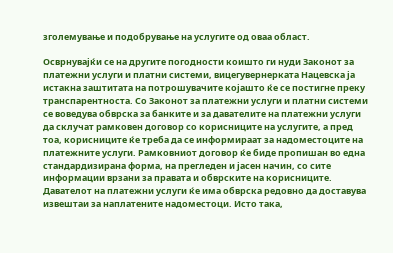зголемување и подобрување на услугите од оваа област.

Осврнувајќи се на другите погодности коишто ги нуди Законот за платежни услуги и платни системи, вицегувернерката Нацевска ја истакна заштитата на потрошувачите којашто ќе се постигне преку транспарентноста. Со Законот за платежни услуги и платни системи се воведува обврска за банките и за давателите на платежни услуги да склучат рамковен договор со корисниците на услугите, а пред тоа, корисниците ќе треба да се информираат за надоместоците на платежните услуги. Рамковниот договор ќе биде пропишан во една стандардизирана форма, на прегледен и јасен начин, со сите информации врзани за правата и обврските на корисниците. Давателот на платежни услуги ќе има обврска редовно да доставува извештаи за наплатените надоместоци. Исто така,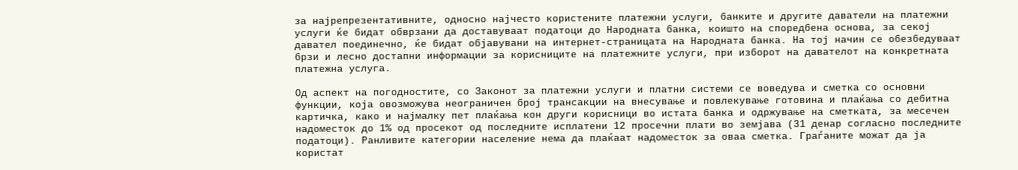за најрепрезентативните, односно најчесто користените платежни услуги, банките и другите даватели на платежни услуги ќе бидат обврзани да доставуваат податоци до Народната банка, коишто на споредбена основа, за секој давател поединечно, ќе бидат објавувани на интернет-страницата на Народната банка. На тој начин се обезбедуваат брзи и лесно достапни информации за корисниците на платежните услуги, при изборот на давателот на конкретната платежна услуга.

Од аспект на погодностите, со Законот за платежни услуги и платни системи се воведува и сметка со основни функции, која овозможува неограничен број трансакции на внесување и повлекување готовина и плаќања со дебитна картичка, како и најмалку пет плаќања кон други корисници во истата банка и одржување на сметката, за месечен надоместок до 1% од просекот од последните исплатени 12 просечни плати во земјава (31 денар согласно последните податоци). Ранливите категории население нема да плаќаат надоместок за оваа сметка. Граѓаните можат да ја користат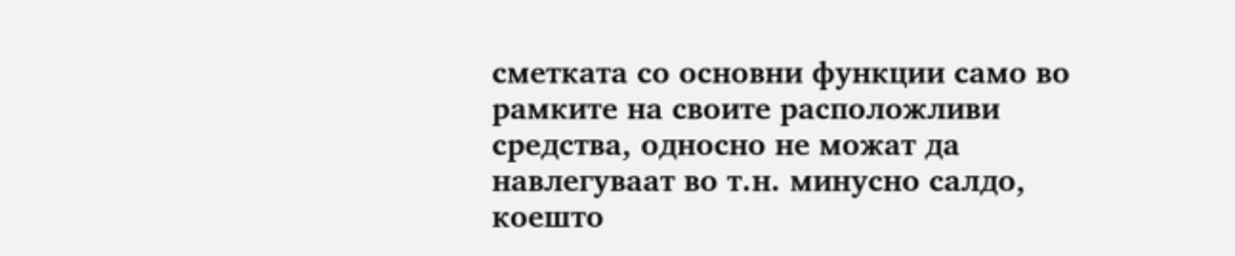сметката со основни функции само во рамките на своите расположливи средства, односно не можат да навлегуваат во т.н. минусно салдо, коешто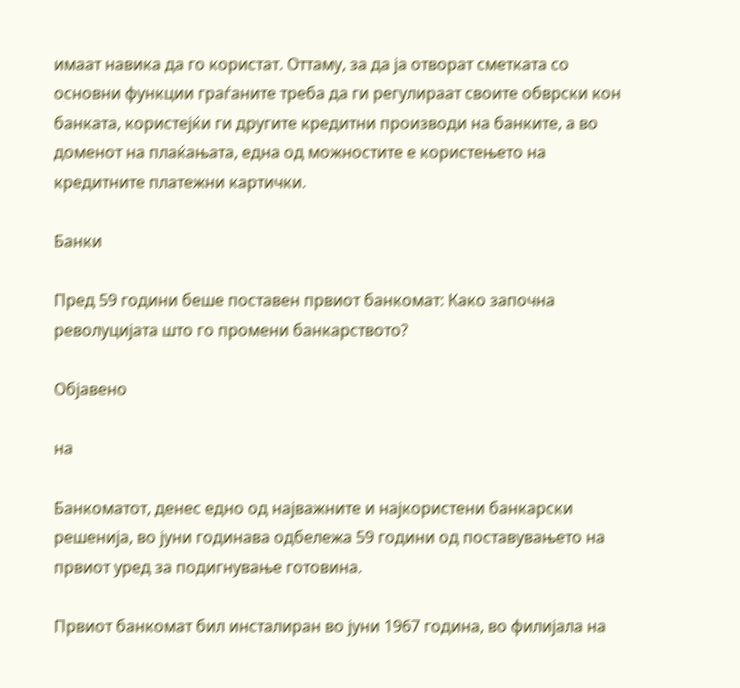имаат навика да го користат. Оттаму, за да ја отворат сметката со основни функции граѓаните треба да ги регулираат своите обврски кон банката, користејќи ги другите кредитни производи на банките, а во доменот на плаќањата, една од можностите е користењето на кредитните платежни картички.

Банки

Пред 59 години беше поставен првиот банкомат: Како започна револуцијата што го промени банкарството?

Објавено

на

Банкоматот, денес едно од најважните и најкористени банкарски решенија, во јуни годинава одбележа 59 години од поставувањето на првиот уред за подигнување готовина.

Првиот банкомат бил инсталиран во јуни 1967 година, во филијала на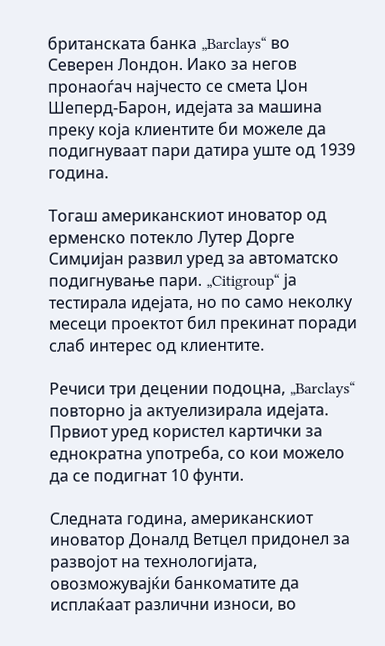британската банка „Barclays“ во Северен Лондон. Иако за негов пронаоѓач најчесто се смета Џон Шеперд-Барон, идејата за машина преку која клиентите би можеле да подигнуваат пари датира уште од 1939 година.

Тогаш американскиот иноватор од ерменско потекло Лутер Дорге Симџијан развил уред за автоматско подигнување пари. „Citigroup“ ја тестирала идејата, но по само неколку месеци проектот бил прекинат поради слаб интерес од клиентите.

Речиси три децении подоцна, „Barclays“ повторно ја актуелизирала идејата. Првиот уред користел картички за еднократна употреба, со кои можело да се подигнат 10 фунти.

Следната година, американскиот иноватор Доналд Ветцел придонел за развојот на технологијата, овозможувајќи банкоматите да исплаќаат различни износи, во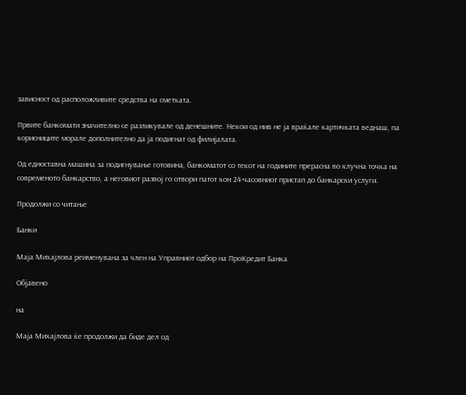зависност од расположливите средства на сметката.

Првите банкомати значително се разликувале од денешните. Некои од нив не ја враќале картичката веднаш, па корисниците морале дополнително да ја подигнат од филијалата.

Од едноставна машина за подигнување готовина, банкоматот со текот на годините прерасна во клучна точка на современото банкарство, а неговиот развој го отвори патот кон 24-часовниот пристап до банкарски услуги.

Продолжи со читање

Банки

Маја Михајлова реименувана за член на Управниот одбор на ПроКредит Банка

Објавено

на

Маја Михајлова ќе продолжи да биде дел од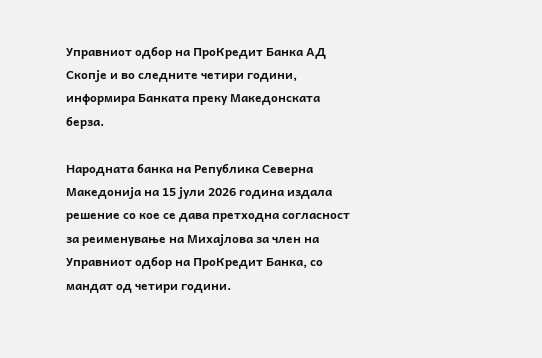Управниот одбор на ПроКредит Банка АД Скопје и во следните четири години, информира Банката преку Македонската берза.

Народната банка на Република Северна Македонија на 15 јули 2026 година издала решение со кое се дава претходна согласност за реименување на Михајлова за член на Управниот одбор на ПроКредит Банка, со мандат од четири години.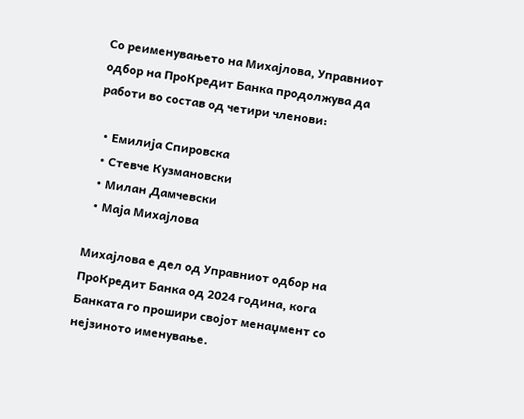Со реименувањето на Михајлова, Управниот одбор на ПроКредит Банка продолжува да работи во состав од четири членови:

  • Емилија Спировска
  • Стевче Кузмановски
  • Милан Дамчевски
  • Маја Михајлова

Михајлова е дел од Управниот одбор на ПроКредит Банка од 2024 година, кога Банката го прошири својот менаџмент со нејзиното именување.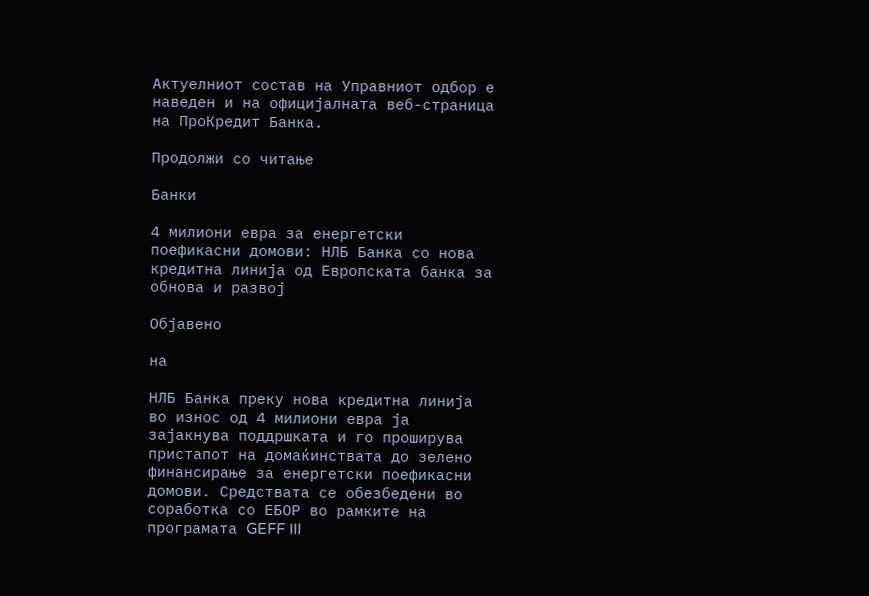Актуелниот состав на Управниот одбор е наведен и на официјалната веб-страница на ПроКредит Банка.

Продолжи со читање

Банки

4 милиони евра за енергетски поефикасни домови: НЛБ Банка со нова кредитна линија од Европската банка за обнова и развој

Објавено

на

НЛБ Банка преку нова кредитна линија во износ од 4 милиони евра ја зајакнува поддршката и го проширува пристапот на домаќинствата до зелено финансирање за енергетски поефикасни домови. Средствата се обезбедени во соработка со ЕБОР во рамките на програмата GEFF III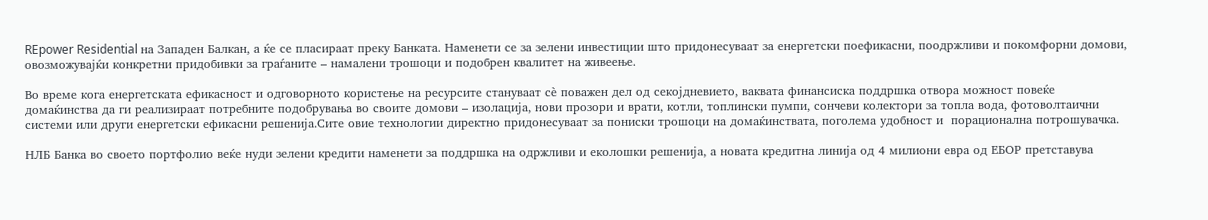REpower Residential на Западен Балкан, а ќе се пласираат преку Банката. Наменети се за зелени инвестиции што придонесуваат за енергетски поефикасни, поодржливи и покомфорни домови, овозможувајќи конкретни придобивки за граѓаните – намалени трошоци и подобрен квалитет на живеење.

Во време кога енергетската ефикасност и одговорното користење на ресурсите стануваат сè поважен дел од секојдневието, ваквата финансиска поддршка отвора можност повеќе домаќинства да ги реализираат потребните подобрувања во своите домови – изолација, нови прозори и врати, котли, топлински пумпи, сончеви колектори за топла вода, фотоволтаични системи или други енергетски ефикасни решенија.Сите овие технологии директно придонесуваат за пониски трошоци на домаќинствата, поголема удобност и  порационална потрошувачка.

НЛБ Банка во своето портфолио веќе нуди зелени кредити наменети за поддршка на одржливи и еколошки решенија, а новата кредитна линија од 4 милиони евра од ЕБОР претставува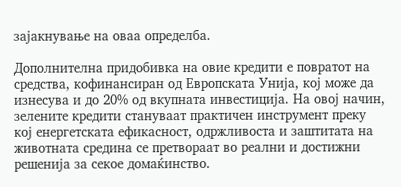зајакнување на оваа определба.

Дополнителна придобивка на овие кредити е повратот на средства, кофинансиран од Европската Унија, кој може да изнесува и до 20% од вкупната инвестиција. На овој начин, зелените кредити стануваат практичен инструмент преку кој енергетската ефикасност, одржливоста и заштитата на животната средина се претвораат во реални и достижни решенија за секое домаќинство.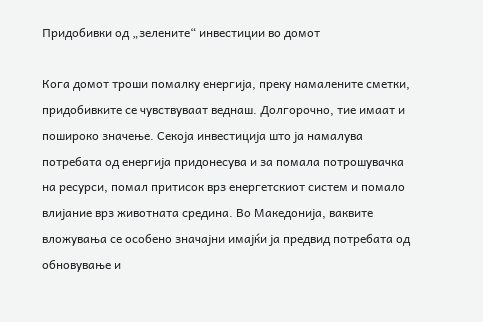Придобивки од „зелените“ инвестиции во домот

Кога домот троши помалку енергија, преку намалените сметки, придобивките се чувствуваат веднаш. Долгорочно, тие имаат и пошироко значење. Секоја инвестиција што ја намалува потребата од енергија придонесува и за помала потрошувачка на ресурси, помал притисок врз енергетскиот систем и помало влијание врз животната средина. Во Македонија, ваквите вложувања се особено значајни имајќи ја предвид потребата од обновување и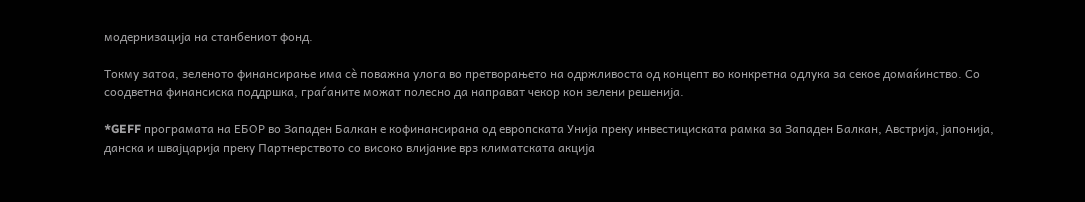модернизација на станбениот фонд.

Токму затоа, зеленото финансирање има сè поважна улога во претворањето на одржливоста од концепт во конкретна одлука за секое домаќинство. Со соодветна финансиска поддршка, граѓаните можат полесно да направат чекор кон зелени решенија.

*GEFF програмата на ЕБОР во Западен Балкан е кофинансирана од европската Унија преку инвестициската рамка за Западен Балкан, Австрија, јапонија, данска и швајцарија преку Партнерството со високо влијание врз климатската акција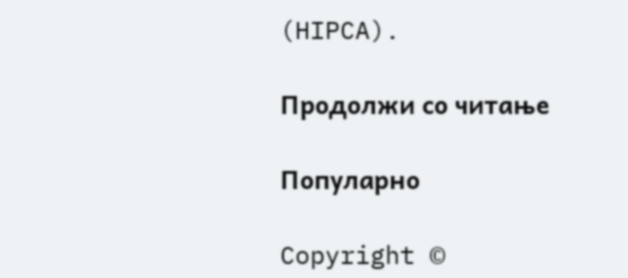(HIPCA).

Продолжи со читање

Популарно

Copyright ©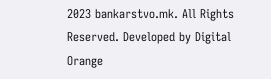2023 bankarstvo.mk. All Rights Reserved. Developed by Digital Orange